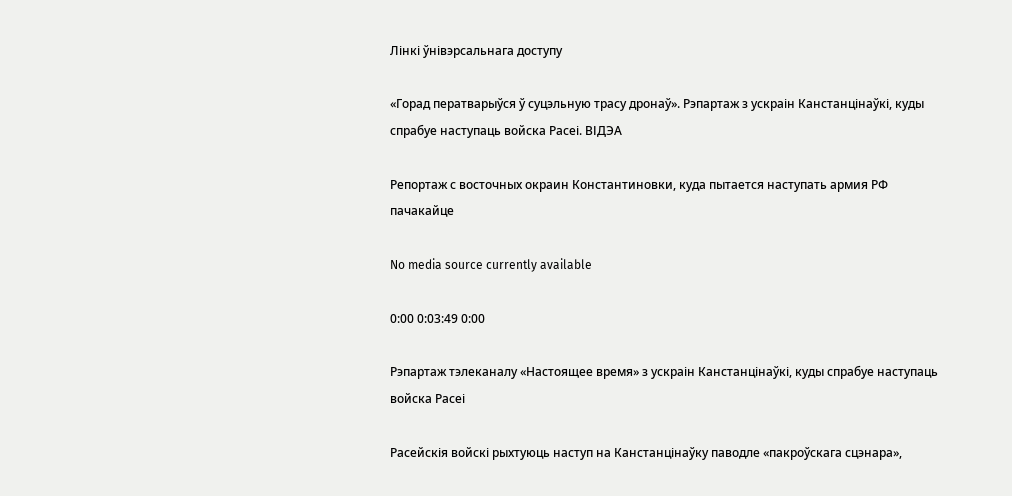Лінкі ўнівэрсальнага доступу

«Горад ператварыўся ў суцэльную трасу дронаў». Рэпартаж з ускраін Канстанцінаўкі, куды спрабуе наступаць войска Расеі. ВІДЭА

Репортаж с восточных окраин Константиновки, куда пытается наступать армия РФ
пачакайце

No media source currently available

0:00 0:03:49 0:00

Рэпартаж тэлеканалу «Настоящее время» з ускраін Канстанцінаўкі, куды спрабуе наступаць войска Расеі

Расейскія войскі рыхтуюць наступ на Канстанцінаўку паводле «пакроўскага сцэнара»,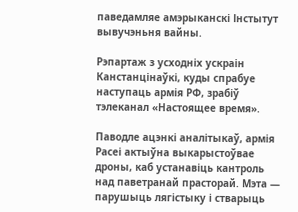паведамляе амэрыканскі Інстытут вывучэньня вайны.

Рэпартаж з усходніх ускраін Канстанцінаўкі, куды спрабуе наступаць армія РФ, зрабіў тэлеканал «Настоящее время».

Паводле ацэнкі аналітыкаў, армія Расеі актыўна выкарыстоўвае дроны, каб устанавіць кантроль над паветранай прасторай. Мэта — парушыць лягістыку і стварыць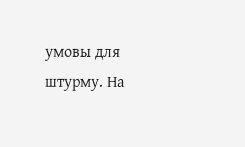умовы для штурму. На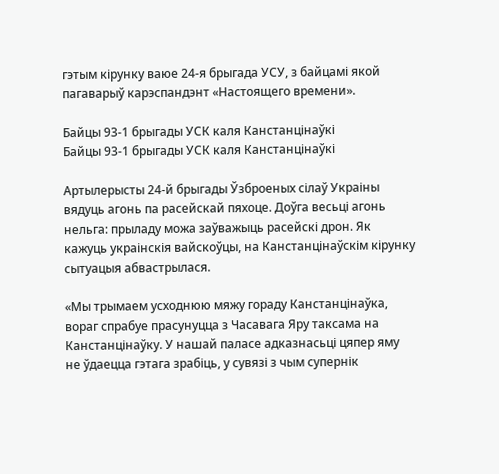гэтым кірунку ваюе 24-я брыгада УСУ, з байцамі якой пагаварыў карэспандэнт «Настоящего времени».

Байцы 93-1 брыгады УСК каля Канстанцінаўкі
Байцы 93-1 брыгады УСК каля Канстанцінаўкі

Артылерысты 24-й брыгады Ўзброеных сілаў Украіны вядуць агонь па расейскай пяхоце. Доўга весьці агонь нельга: прыладу можа заўважыць расейскі дрон. Як кажуць украінскія вайскоўцы, на Канстанцінаўскім кірунку сытуацыя абвастрылася.

«Мы трымаем усходнюю мяжу гораду Канстанцінаўка, вораг спрабуе прасунуцца з Часавага Яру таксама на Канстанцінаўку. У нашай паласе адказнасьці цяпер яму не ўдаецца гэтага зрабіць, у сувязі з чым супернік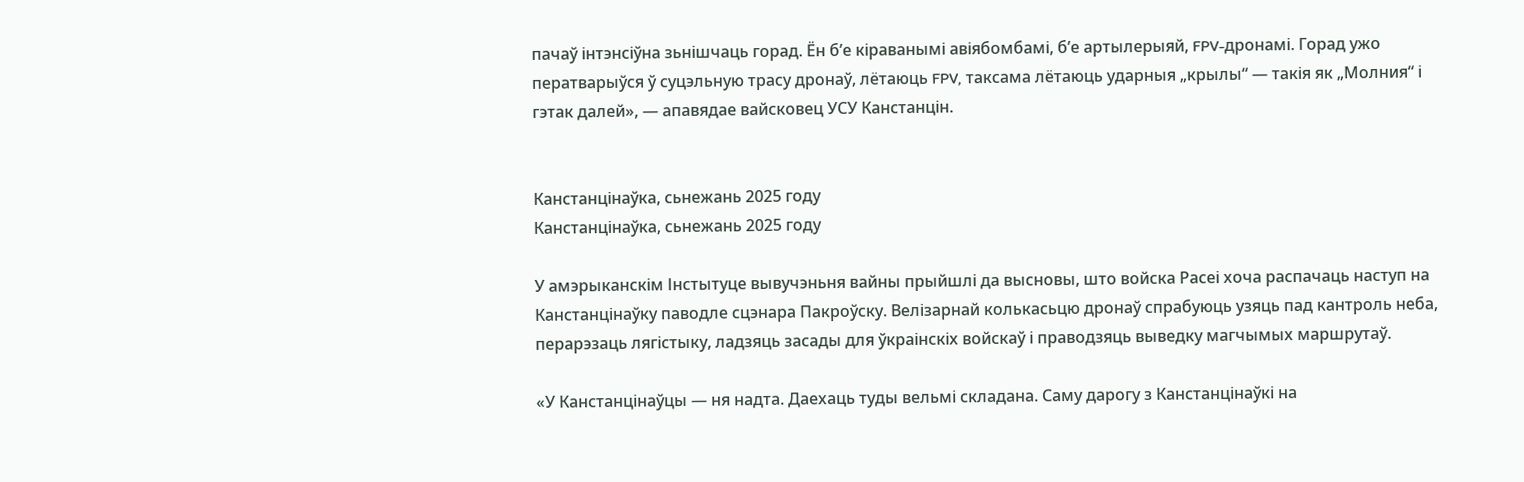пачаў інтэнсіўна зьнішчаць горад. Ён б’е кіраванымі авіябомбамі, бʼе артылерыяй, FPV-дронамі. Горад ужо ператварыўся ў суцэльную трасу дронаў, лётаюць FPV, таксама лётаюць ударныя „крылы“ — такія як „Молния“ і гэтак далей», — апавядае вайсковец УСУ Канстанцін.


Канстанцінаўка, сьнежань 2025 году
Канстанцінаўка, сьнежань 2025 году

У амэрыканскім Інстытуце вывучэньня вайны прыйшлі да высновы, што войска Расеі хоча распачаць наступ на Канстанцінаўку паводле сцэнара Пакроўску. Велізарнай колькасьцю дронаў спрабуюць узяць пад кантроль неба, перарэзаць лягістыку, ладзяць засады для ўкраінскіх войскаў і праводзяць выведку магчымых маршрутаў.

«У Канстанцінаўцы — ня надта. Даехаць туды вельмі складана. Саму дарогу з Канстанцінаўкі на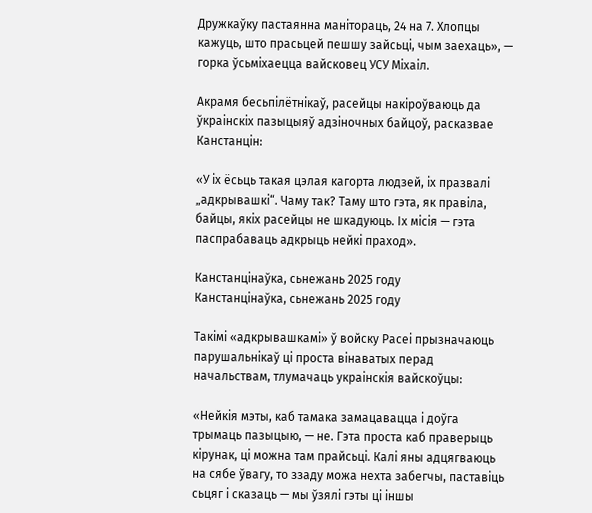Дружкаўку пастаянна манітораць, 24 на 7. Хлопцы кажуць, што прасьцей пешшу зайсьці, чым заехаць», — горка ўсьміхаецца вайсковец УСУ Міхаіл.

Акрамя бесьпілётнікаў, расейцы накіроўваюць да ўкраінскіх пазыцыяў адзіночных байцоў, расказвае Канстанцін:

«У іх ёсьць такая цэлая кагорта людзей, іх празвалі „адкрывашкі“. Чаму так? Таму што гэта, як правіла, байцы, якіх расейцы не шкадуюць. Іх місія — гэта паспрабаваць адкрыць нейкі праход».

Канстанцінаўка, сьнежань 2025 году
Канстанцінаўка, сьнежань 2025 году

Такімі «адкрывашкамі» ў войску Расеі прызначаюць парушальнікаў ці проста вінаватых перад начальствам, тлумачаць украінскія вайскоўцы:

«Нейкія мэты, каб тамака замацавацца і доўга трымаць пазыцыю, — не. Гэта проста каб праверыць кірунак, ці можна там прайсьці. Калі яны адцягваюць на сябе ўвагу, то ззаду можа нехта забегчы, паставіць сьцяг і сказаць — мы ўзялі гэты ці іншы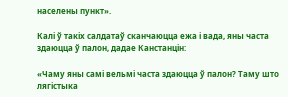населены пункт».

Калі ў такіх салдатаў сканчаюцца ежа і вада, яны часта здаюцца ў палон, дадае Канстанцін:

«Чаму яны самі вельмі часта здаюцца ў палон? Таму што лягістыка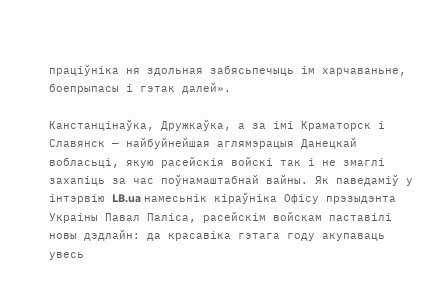праціўніка ня здольная забясьпечыць ім харчаваньне, боепрыпасы і гэтак далей».

Канстанцінаўка, Дружкаўка, а за імі Краматорск і Славянск — найбуйнейшая аглямэрацыя Данецкай вобласьці, якую расейскія войскі так і не змаглі захапіць за час поўнамаштабнай вайны. Як паведаміў у інтэрвію LB.ua намесьнік кіраўніка Офісу прэзыдэнта Украіны Павал Паліса, расейскім войскам паставілі новы дэдлайн: да красавіка гэтага году акупаваць увесь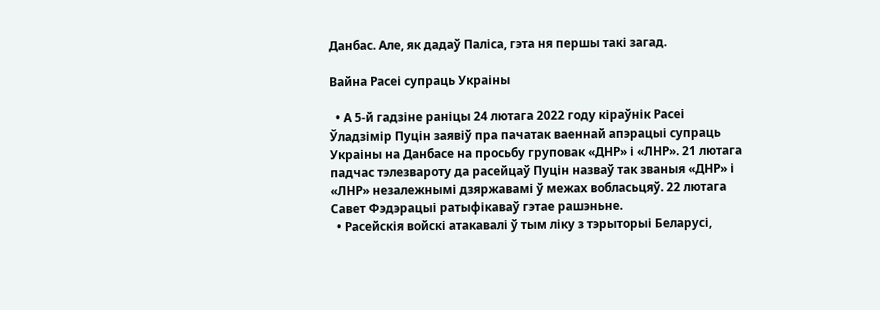Данбас. Але, як дадаў Паліса, гэта ня першы такі загад.

Вайна Расеі супраць Украіны

  • А 5-й гадзіне раніцы 24 лютага 2022 году кіраўнік Расеі Ўладзімір Пуцін заявіў пра пачатак ваеннай апэрацыі супраць Украіны на Данбасе на просьбу груповак «ДНР» і «ЛНР». 21 лютага падчас тэлезвароту да расейцаў Пуцін назваў так званыя «ДНР» і «ЛНР» незалежнымі дзяржавамі ў межах вобласьцяў. 22 лютага Савет Фэдэрацыі ратыфікаваў гэтае рашэньне.
  • Расейскія войскі атакавалі ў тым ліку з тэрыторыі Беларусі,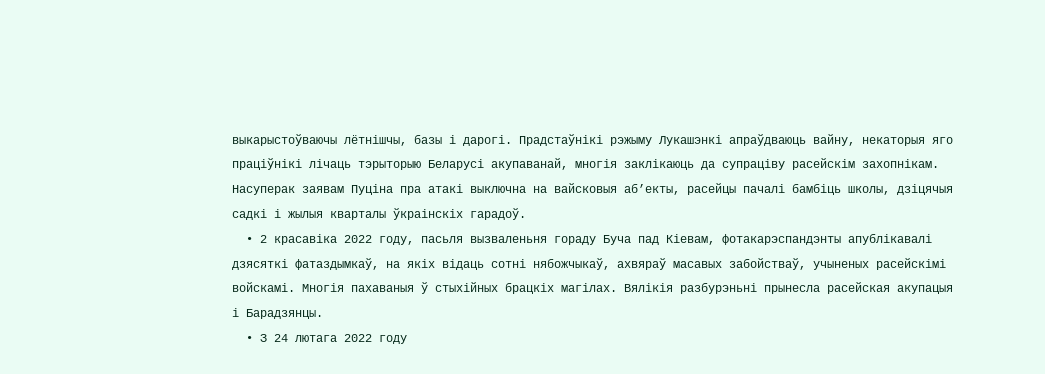выкарыстоўваючы лётнішчы, базы і дарогі. Прадстаўнікі рэжыму Лукашэнкі апраўдваюць вайну, некаторыя яго праціўнікі лічаць тэрыторыю Беларусі акупаванай, многія заклікаюць да супраціву расейскім захопнікам. Насуперак заявам Пуціна пра атакі выключна на вайсковыя аб’екты, расейцы пачалі бамбіць школы, дзіцячыя садкі і жылыя кварталы ўкраінскіх гарадоў.
  • 2 красавіка 2022 году, пасьля вызваленьня гораду Буча пад Кіевам, фотакарэспандэнты апублікавалі дзясяткі фатаздымкаў, на якіх відаць сотні нябожчыкаў, ахвяраў масавых забойстваў, учыненых расейскімі войскамі. Многія пахаваныя ў стыхійных брацкіх магілах. Вялікія разбурэньні прынесла расейская акупацыя і Барадзянцы.
  • З 24 лютага 2022 году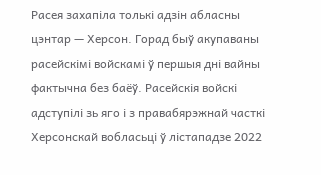Расея захапіла толькі адзін абласны цэнтар — Херсон. Горад быў акупаваны расейскімі войскамі ў першыя дні вайны фактычна без баёў. Расейскія войскі адступілі зь яго і з правабярэжнай часткі Херсонскай вобласьці ў лістападзе 2022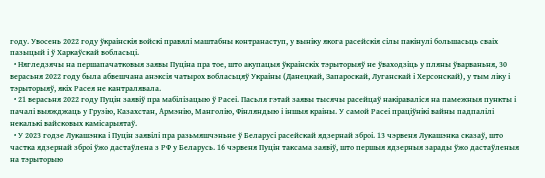году. Увосень 2022 году ўкраінскія войскі правялі маштабны контранаступ, у выніку якога расейскія сілы пакінулі большасьць сваіх пазыцый і ў Харкаўскай вобласьці.
  • Нягледзячы на першапачатковыя заявы Пуціна пра тое, што акупацыя ўкраінскіх тэрыторыяў не ўваходзіць у пляны ўварваньня, 30 верасьня 2022 году была абвешчана анэксія чатырох вобласьцяў Украіны (Данецкай, Запароскай, Луганскай і Херсонскай), у тым ліку і тэрыторыяў, якіх Расея не кантралявала.
  • 21 верасьня 2022 году Пуцін заявіў пра мабілізацыю ў Расеі. Пасьля гэтай заявы тысячы расейцаў накіраваліся на памежныя пункты і пачалі выяжджаць у Грузію, Казахстан, Армэнію, Манголію, Фінляндыю і іншыя краіны. У самой Расеі праціўнікі вайны падпалілі некалькі вайсковых камісарыятаў.
  • У 2023 годзе Лукашэнка і Пуцін заявілі пра разьмяшчэньне ў Беларусі расейскай ядзернай зброі. 13 чэрвеня Лукашэнка сказаў, што частка ядзернай зброі ўжо дастаўлена з РФ у Беларусь. 16 чэрвеня Пуцін таксама заявіў, што першыя ядзерныя зарады ўжо дастаўленыя на тэрыторыю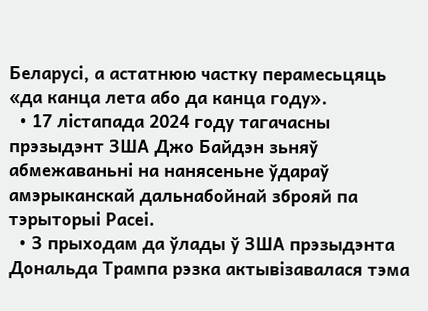Беларусі, а астатнюю частку перамесьцяць «да канца лета або да канца году».
  • 17 лістапада 2024 году тагачасны прэзыдэнт ЗША Джо Байдэн зьняў абмежаваньні на нанясеньне ўдараў амэрыканскай дальнабойнай зброяй па тэрыторыі Расеі.
  • З прыходам да ўлады ў ЗША прэзыдэнта Дональда Трампа рэзка актывізавалася тэма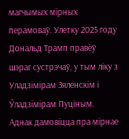магчымых мірных перамоваў. Улетку 2025 году Дональд Трамп правёў шэраг сустрэчаў, у тым ліку з Уладзімірам Зяленскім і Ўладзімірам Пуціным. Аднак дамовіцца пра мірнае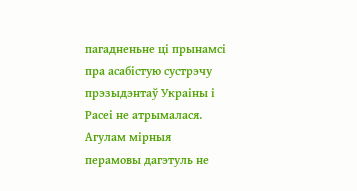пагадненьне ці прынамсі пра асабістую сустрэчу прэзыдэнтаў Украіны і Расеі не атрымалася. Агулам мірныя перамовы дагэтуль не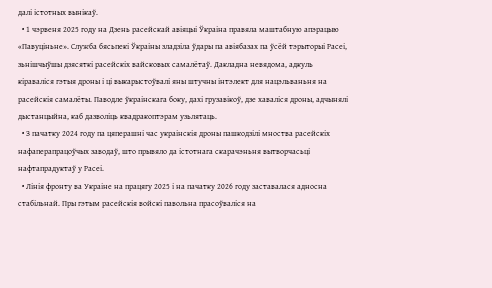далі істотных вынікаў.
  • 1 чэрвеня 2025 году на Дзень расейскай авіяцыі Ўкраіна правяла маштабную апэрацыю «Павуціньне». Служба бясьпекі Ўкраіны зладзіла ўдары па авіябазах па ўсёй тэрыторыі Расеі, зьнішчыўшы дзясяткі расейскіх вайсковых самалётаў. Дакладна невядома, адкуль кіраваліся гэтыя дроны і ці выкарыстоўвалі яны штучны інтэлект для нацэльваньня на расейскія самалёты. Паводле ўкраінскага боку, дахі грузавікоў, дзе хаваліся дроны, адчынялі дыстанцыйна, каб дазволіць квадракоптэрам узьлятаць.
  • З пачатку 2024 году па цяперашні час украінскія дроны пашкодзілі мноства расейскіх нафаперапрацоўчых заводаў, што прывяло да істотнага скарачэньня вытворчасьці нафтапрадуктаў у Расеі.
  • Лінія фронту ва Украіне на працягу 2025 і на пачатку 2026 году заставалася адносна стабільнай. Пры гэтым расейскія войскі павольна прасоўваліся на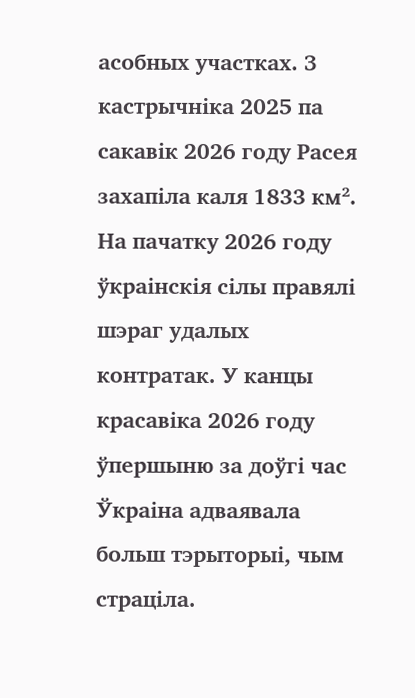асобных участках. З кастрычніка 2025 па сакавік 2026 году Расея захапіла каля 1833 км². На пачатку 2026 году ўкраінскія сілы правялі шэраг удалых контратак. У канцы красавіка 2026 году ўпершыню за доўгі час Ўкраіна адваявала больш тэрыторыі, чым страціла.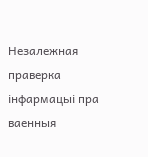Незалежная праверка інфармацыі пра ваенныя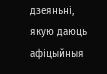дзеяньні, якую даюць афіцыйныя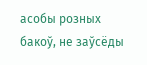асобы розных бакоў, не заўсёды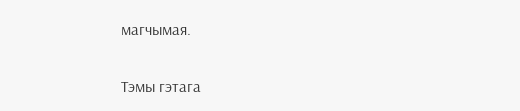магчымая.

Тэмы гэтага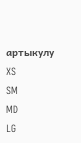артыкулу
XS
SM
MD
LG